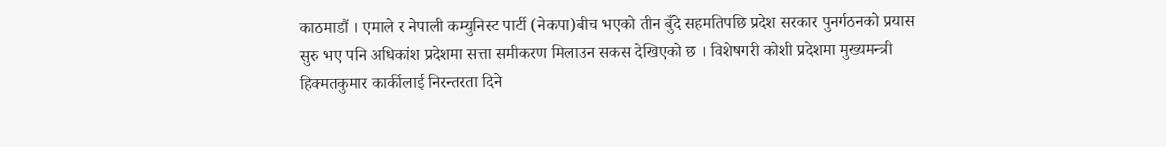काठमाडौं । एमाले र नेपाली कम्युनिस्ट पार्टी (नेकपा)बीच भएको तीन बुँदे सहमतिपछि प्रदेश सरकार पुनर्गठनको प्रयास सुरु भए पनि अधिकांश प्रदेशमा सत्ता समीकरण मिलाउन सकस देखिएको छ । विशेषगरी कोशी प्रदेशमा मुख्यमन्त्री हिक्मतकुमार कार्कीलाई निरन्तरता दिने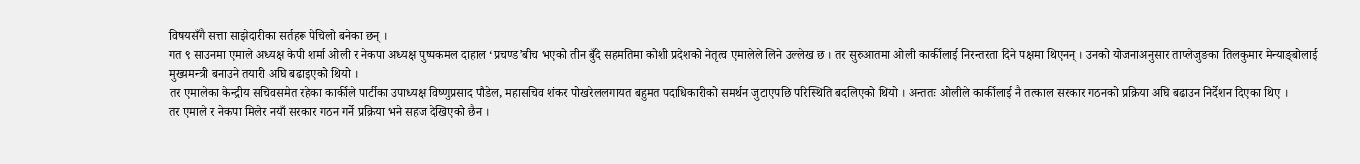विषयसँगै सत्ता साझेदारीका सर्तहरू पेचिलो बनेका छन् ।
गत ९ साउनमा एमाले अध्यक्ष केपी शर्मा ओली र नेकपा अध्यक्ष पुष्पकमल दाहाल ‘प्रचण्ड’बीच भएको तीन बुँदे सहमतिमा कोशी प्रदेशको नेतृत्व एमालेले लिने उल्लेख छ । तर सुरुआतमा ओली कार्कीलाई निरन्तरता दिने पक्षमा थिएनन् । उनको योजनाअनुसार ताप्लेजुङका तिलकुमार मेन्याङ्बोलाई मुख्यमन्त्री बनाउने तयारी अघि बढाइएको थियो ।
तर एमालेका केन्द्रीय सचिवसमेत रहेका कार्कीले पार्टीका उपाध्यक्ष विष्णुप्रसाद पौडेल, महासचिव शंकर पोखरेललगायत बहुमत पदाधिकारीको समर्थन जुटाएपछि परिस्थिति बदलिएको थियो । अन्ततः ओलीले कार्कीलाई नै तत्काल सरकार गठनको प्रक्रिया अघि बढाउन निर्देशन दिएका थिए ।
तर एमाले र नेकपा मिलेर नयाँ सरकार गठन गर्ने प्रक्रिया भने सहज देखिएको छैन ।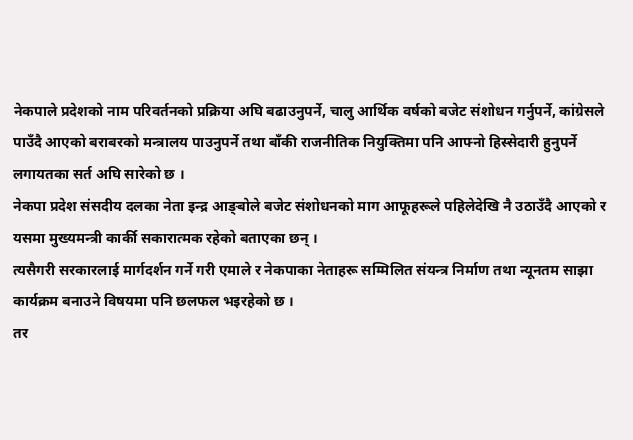नेकपाले प्रदेशको नाम परिवर्तनको प्रक्रिया अघि बढाउनुपर्ने, चालु आर्थिक वर्षको बजेट संशोधन गर्नुपर्ने, कांग्रेसले पाउँदै आएको बराबरको मन्त्रालय पाउनुपर्ने तथा बाँकी राजनीतिक नियुक्तिमा पनि आफ्नो हिस्सेदारी हुनुपर्ने लगायतका सर्त अघि सारेको छ ।
नेकपा प्रदेश संसदीय दलका नेता इन्द्र आङ्बोले बजेट संशोधनको माग आफूहरूले पहिलेदेखि नै उठाउँदै आएको र यसमा मुख्यमन्त्री कार्की सकारात्मक रहेको बताएका छन् ।
त्यसैगरी सरकारलाई मार्गदर्शन गर्ने गरी एमाले र नेकपाका नेताहरू सम्मिलित संयन्त्र निर्माण तथा न्यूनतम साझा कार्यक्रम बनाउने विषयमा पनि छलफल भइरहेको छ ।
तर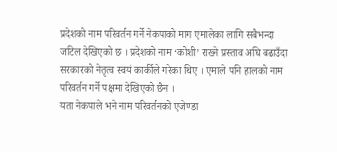प्रदेशको नाम परिवर्तन गर्ने नेकपाको माग एमालेका लागि सबैभन्दा जटिल देखिएको छ । प्रदेशको नाम ‘कोशी’ राख्ने प्रस्ताव अघि बढाउँदा सरकारको नेतृत्व स्वयं कार्कीले गरेका थिए । एमाले पनि हालको नाम परिवर्तन गर्ने पक्षमा देखिएको छैन ।
यता नेकपाले भने नाम परिवर्तनको एजेण्डा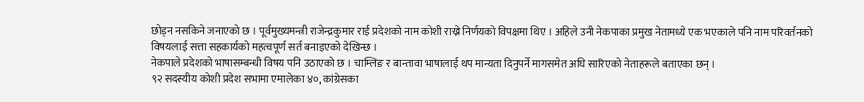छोड्न नसकिने जनाएको छ । पूर्वमुख्यमन्त्री राजेन्द्रकुमार राई प्रदेशको नाम कोशी राख्ने निर्णयको विपक्षमा थिए । अहिले उनी नेकपाका प्रमुख नेतामध्ये एक भएकाले पनि नाम परिवर्तनको विषयलाई सत्ता सहकार्यको महत्वपूर्ण सर्त बनाइएको देखिन्छ ।
नेकपाले प्रदेशको भाषासम्बन्धी विषय पनि उठाएको छ । चाम्लिङ र बान्तावा भाषालाई थप मान्यता दिनुपर्ने मागसमेत अघि सारिएको नेताहरूले बताएका छन् ।
९२ सदस्यीय कोशी प्रदेश सभामा एमालेका ४०, कांग्रेसका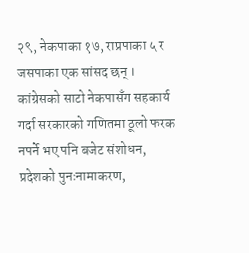२९, नेकपाका १७, राप्रपाका ५ र जसपाका एक सांसद छन् । कांग्रेसको साटो नेकपासँग सहकार्य गर्दा सरकारको गणितमा ठूलो फरक नपर्ने भए पनि बजेट संशोधन, प्रदेशको पुनःनामाकरण,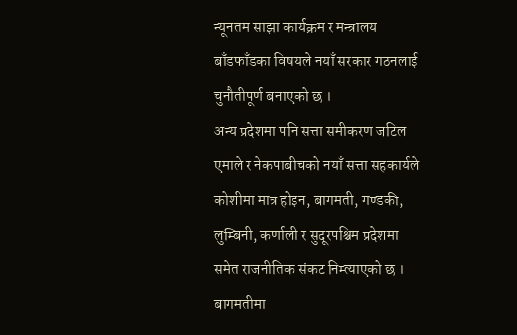न्यूनतम साझा कार्यक्रम र मन्त्रालय बाँडफाँडका विषयले नयाँ सरकार गठनलाई चुनौतीपूर्ण बनाएको छ ।
अन्य प्रदेशमा पनि सत्ता समीकरण जटिल
एमाले र नेकपाबीचको नयाँ सत्ता सहकार्यले कोशीमा मात्र होइन, बागमती, गण्डकी, लुम्बिनी, कर्णाली र सुदूरपश्चिम प्रदेशमा समेत राजनीतिक संकट निम्त्याएको छ ।
बागमतीमा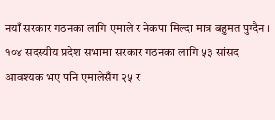नयाँ सरकार गठनका लागि एमाले र नेकपा मिल्दा मात्र बहुमत पुग्दैन । १०४ सदस्यीय प्रदेश सभामा सरकार गठनका लागि ५३ सांसद आवश्यक भए पनि एमालेसँग २५ र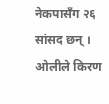नेकपासँग २६ सांसद छन् ।
ओलीले किरण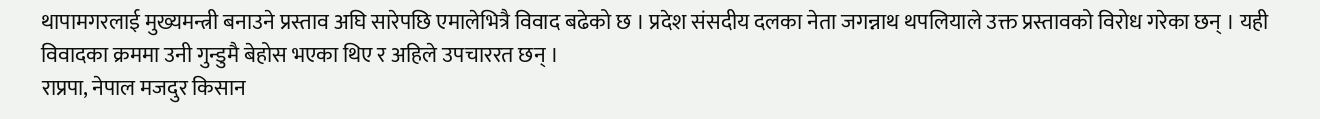थापामगरलाई मुख्यमन्त्री बनाउने प्रस्ताव अघि सारेपछि एमालेभित्रै विवाद बढेको छ । प्रदेश संसदीय दलका नेता जगन्नाथ थपलियाले उक्त प्रस्तावको विरोध गरेका छन् । यही विवादका क्रममा उनी गुन्डुमै बेहोस भएका थिए र अहिले उपचाररत छन् ।
राप्रपा, नेपाल मजदुर किसान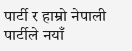पार्टी र हाम्रो नेपाली पार्टीले नयाँ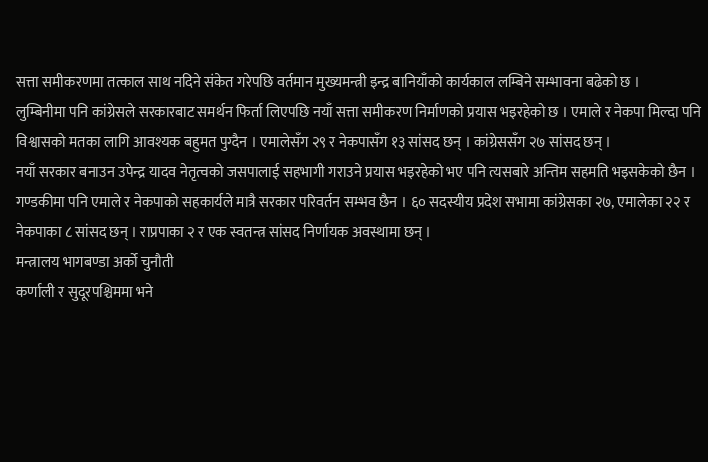सत्ता समीकरणमा तत्काल साथ नदिने संकेत गरेपछि वर्तमान मुख्यमन्त्री इन्द्र बानियाँको कार्यकाल लम्बिने सम्भावना बढेको छ ।
लुम्बिनीमा पनि कांग्रेसले सरकारबाट समर्थन फिर्ता लिएपछि नयाँ सत्ता समीकरण निर्माणको प्रयास भइरहेको छ । एमाले र नेकपा मिल्दा पनि विश्वासको मतका लागि आवश्यक बहुमत पुग्दैन । एमालेसँग २९ र नेकपासँग १३ सांसद छन् । कांग्रेससँग २७ सांसद छन् ।
नयाँ सरकार बनाउन उपेन्द्र यादव नेतृत्वको जसपालाई सहभागी गराउने प्रयास भइरहेको भए पनि त्यसबारे अन्तिम सहमति भइसकेको छैन ।
गण्डकीमा पनि एमाले र नेकपाको सहकार्यले मात्रै सरकार परिवर्तन सम्भव छैन । ६० सदस्यीय प्रदेश सभामा कांग्रेसका २७, एमालेका २२ र नेकपाका ८ सांसद छन् । राप्रपाका २ र एक स्वतन्त्र सांसद निर्णायक अवस्थामा छन् ।
मन्त्रालय भागबण्डा अर्को चुनौती
कर्णाली र सुदूरपश्चिममा भने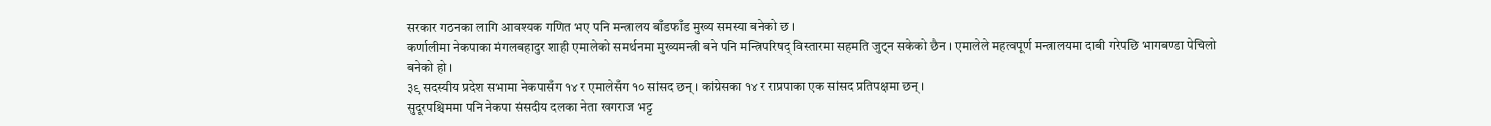सरकार गठनका लागि आवश्यक गणित भए पनि मन्त्रालय बाँडफाँड मुख्य समस्या बनेको छ ।
कर्णालीमा नेकपाका मंगलबहादुर शाही एमालेको समर्थनमा मुख्यमन्त्री बने पनि मन्त्रिपरिषद् विस्तारमा सहमति जुट्न सकेको छैन । एमालेले महत्वपूर्ण मन्त्रालयमा दाबी गरेपछि भागबण्डा पेचिलो बनेको हो ।
३९ सदस्यीय प्रदेश सभामा नेकपासँग १४ र एमालेसँग १० सांसद छन् । कांग्रेसका १४ र राप्रपाका एक सांसद प्रतिपक्षमा छन् ।
सुदूरपश्चिममा पनि नेकपा संसदीय दलका नेता खगराज भट्ट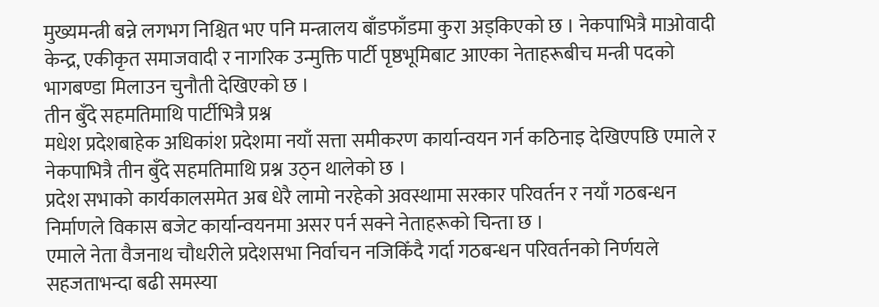मुख्यमन्त्री बन्ने लगभग निश्चित भए पनि मन्त्रालय बाँडफाँडमा कुरा अड्किएको छ । नेकपाभित्रै माओवादी केन्द्र, एकीकृत समाजवादी र नागरिक उन्मुक्ति पार्टी पृष्ठभूमिबाट आएका नेताहरूबीच मन्त्री पदको भागबण्डा मिलाउन चुनौती देखिएको छ ।
तीन बुँदे सहमतिमाथि पार्टीभित्रै प्रश्न
मधेश प्रदेशबाहेक अधिकांश प्रदेशमा नयाँ सत्ता समीकरण कार्यान्वयन गर्न कठिनाइ देखिएपछि एमाले र नेकपाभित्रै तीन बुँदे सहमतिमाथि प्रश्न उठ्न थालेको छ ।
प्रदेश सभाको कार्यकालसमेत अब धेरै लामो नरहेको अवस्थामा सरकार परिवर्तन र नयाँ गठबन्धन निर्माणले विकास बजेट कार्यान्वयनमा असर पर्न सक्ने नेताहरूको चिन्ता छ ।
एमाले नेता वैजनाथ चौधरीले प्रदेशसभा निर्वाचन नजिकिँदै गर्दा गठबन्धन परिवर्तनको निर्णयले सहजताभन्दा बढी समस्या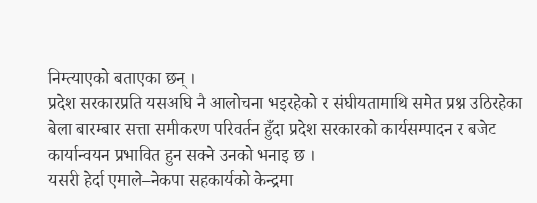निम्त्याएको बताएका छन् ।
प्रदेश सरकारप्रति यसअघि नै आलोचना भइरहेको र संघीयतामाथि समेत प्रश्न उठिरहेका बेला बारम्बार सत्ता समीकरण परिवर्तन हुँदा प्रदेश सरकारको कार्यसम्पादन र बजेट कार्यान्वयन प्रभावित हुन सक्ने उनको भनाइ छ ।
यसरी हेर्दा एमाले–नेकपा सहकार्यको केन्द्रमा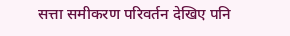सत्ता समीकरण परिवर्तन देखिए पनि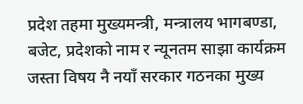प्रदेश तहमा मुख्यमन्त्री, मन्त्रालय भागबण्डा, बजेट, प्रदेशको नाम र न्यूनतम साझा कार्यक्रम जस्ता विषय नै नयाँ सरकार गठनका मुख्य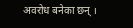अवरोध बनेका छन् ।